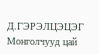Д.ГЭРЭЛЦЭЦЭГ
Монголчууд цай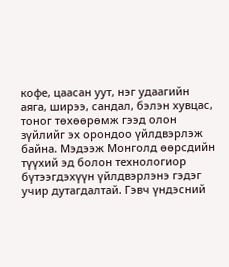кофе, цаасан уут, нэг удаагийн аяга, ширээ, сандал, бэлэн хувцас, тоног төхөөрөмж гээд олон зүйлийг эх орондоо үйлдвэрлэж байна. Мэдээж Монголд өөрсдийн түүхий эд болон технологиор бүтээгдэхүүн үйлдвэрлэнэ гэдэг учир дутагдалтай. Гэвч үндэсний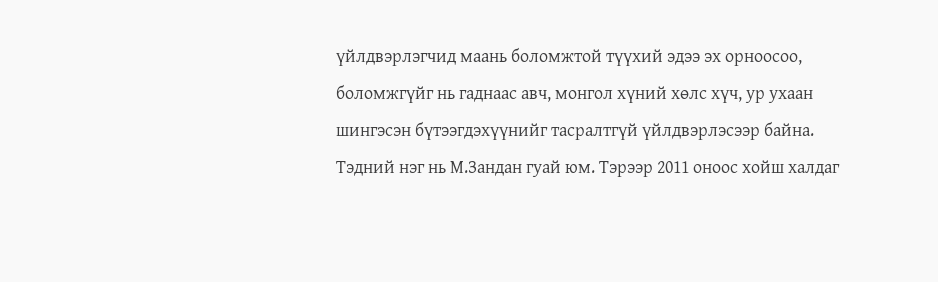үйлдвэрлэгчид маань боломжтой түүхий эдээ эх орноосоо, боломжгүйг нь гаднаас авч, монгол хүний хөлс хүч, ур ухаан шингэсэн бүтээгдэхүүнийг тасралтгүй үйлдвэрлэсээр байна. Тэдний нэг нь М.Зандан гуай юм. Тэрээр 2011 оноос хойш халдаг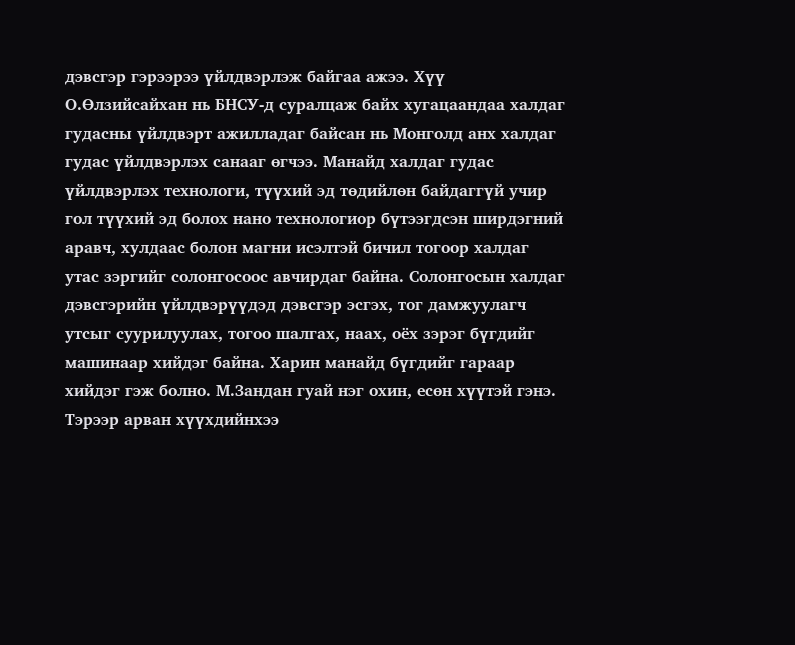дэвсгэр гэрээрээ үйлдвэрлэж байгаа ажээ. Хүү О.Өлзийсайхан нь БНСУ-д суралцаж байх хугацаандаа халдаг гудасны үйлдвэрт ажилладаг байсан нь Монголд анх халдаг гудас үйлдвэрлэх санааг өгчээ. Манайд халдаг гудас үйлдвэрлэх технологи, түүхий эд төдийлөн байдаггүй учир гол түүхий эд болох нано технологиор бүтээгдсэн ширдэгний аравч, хулдаас болон магни исэлтэй бичил тогоор халдаг утас зэргийг солонгосоос авчирдаг байна. Солонгосын халдаг дэвсгэрийн үйлдвэрүүдэд дэвсгэр эсгэх, тог дамжуулагч утсыг суурилуулах, тогоо шалгах, наах, оёх зэрэг бүгдийг машинаар хийдэг байна. Харин манайд бүгдийг гараар хийдэг гэж болно. М.Зандан гуай нэг охин, есөн хүүтэй гэнэ. Тэрээр арван хүүхдийнхээ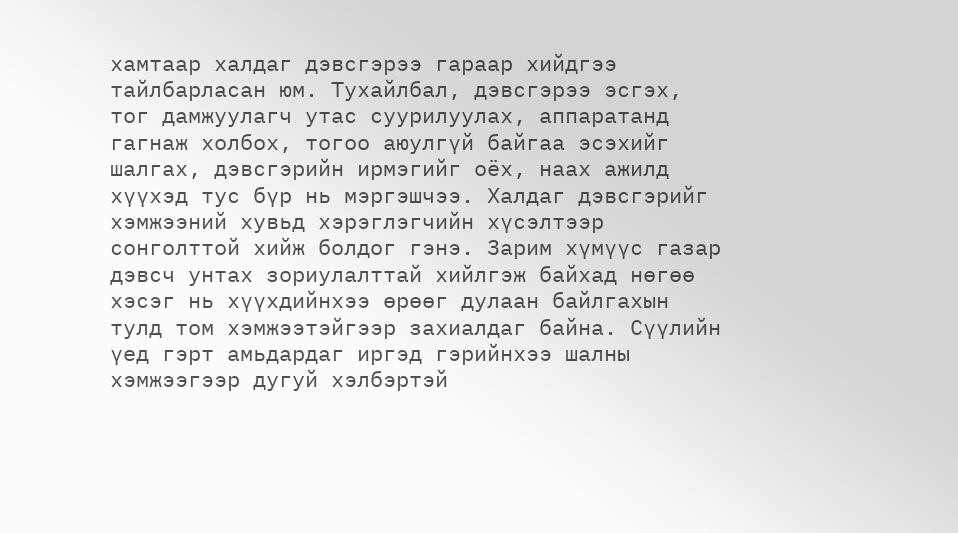хамтаар халдаг дэвсгэрээ гараар хийдгээ тайлбарласан юм. Тухайлбал, дэвсгэрээ эсгэх, тог дамжуулагч утас суурилуулах, аппаратанд гагнаж холбох, тогоо аюулгүй байгаа эсэхийг шалгах, дэвсгэрийн ирмэгийг оёх, наах ажилд хүүхэд тус бүр нь мэргэшчээ. Халдаг дэвсгэрийг хэмжээний хувьд хэрэглэгчийн хүсэлтээр сонголттой хийж болдог гэнэ. Зарим хүмүүс газар дэвсч унтах зориулалттай хийлгэж байхад нөгөө хэсэг нь хүүхдийнхээ өрөөг дулаан байлгахын тулд том хэмжээтэйгээр захиалдаг байна. Сүүлийн үед гэрт амьдардаг иргэд гэрийнхээ шалны хэмжээгээр дугуй хэлбэртэй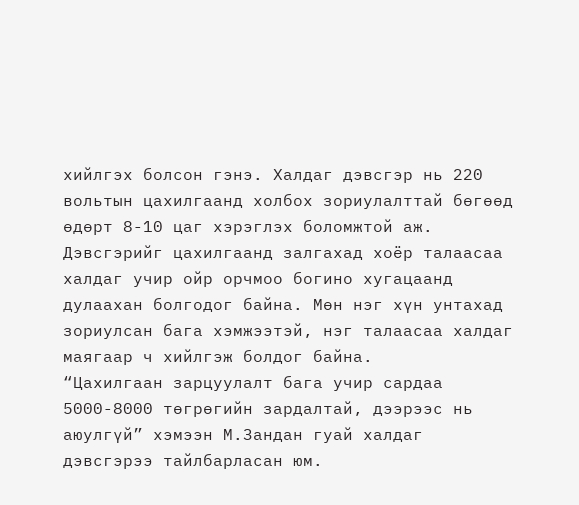хийлгэх болсон гэнэ. Халдаг дэвсгэр нь 220 вольтын цахилгаанд холбох зориулалттай бөгөөд өдөрт 8-10 цаг хэрэглэх боломжтой аж. Дэвсгэрийг цахилгаанд залгахад хоёр талаасаа халдаг учир ойр орчмоо богино хугацаанд дулаахан болгодог байна. Мөн нэг хүн унтахад зориулсан бага хэмжээтэй, нэг талаасаа халдаг маягаар ч хийлгэж болдог байна.
“Цахилгаан зарцуулалт бага учир сардаа 5000-8000 төгрөгийн зардалтай, дээрээс нь аюулгүй” хэмээн М.Зандан гуай халдаг дэвсгэрээ тайлбарласан юм.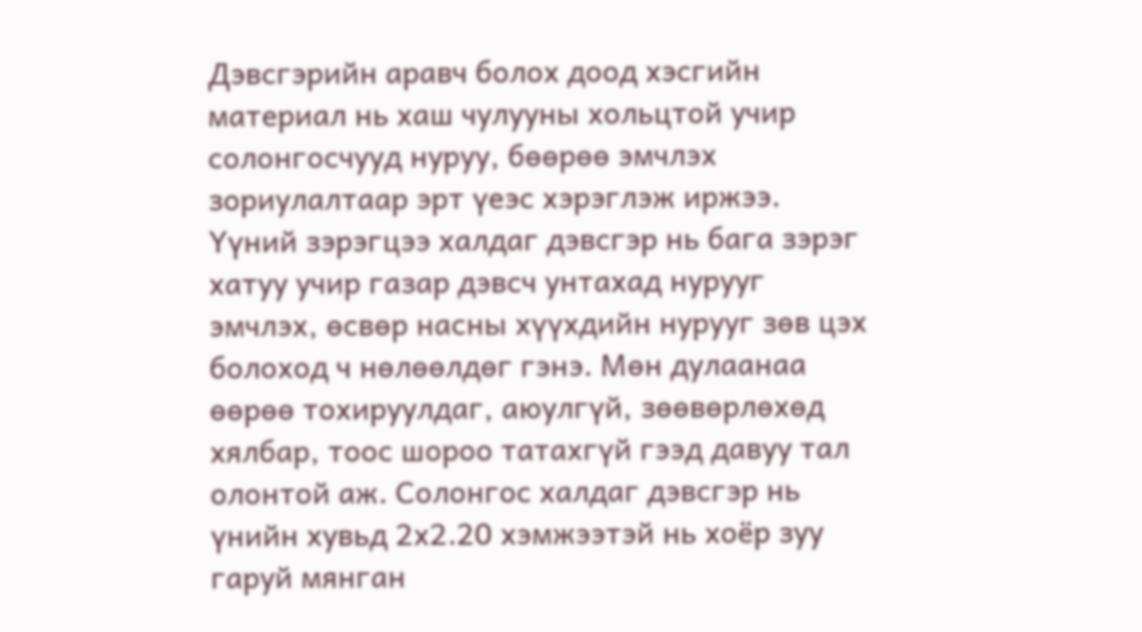Дэвсгэрийн аравч болох доод хэсгийн материал нь хаш чулууны хольцтой учир солонгосчууд нуруу, бөөрөө эмчлэх зориулалтаар эрт үеэс хэрэглэж иржээ. Үүний зэрэгцээ халдаг дэвсгэр нь бага зэрэг хатуу учир газар дэвсч унтахад нурууг эмчлэх, өсвөр насны хүүхдийн нурууг зөв цэх болоход ч нөлөөлдөг гэнэ. Мөн дулаанаа өөрөө тохируулдаг, аюулгүй, зөөвөрлөхөд хялбар, тоос шороо татахгүй гээд давуу тал олонтой аж. Солонгос халдаг дэвсгэр нь үнийн хувьд 2х2.20 хэмжээтэй нь хоёр зуу гаруй мянган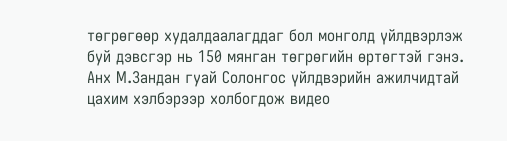төгрөгөөр худалдаалагддаг бол монголд үйлдвэрлэж буй дэвсгэр нь 150 мянган төгрөгийн өртөгтэй гэнэ. Анх М.Зандан гуай Солонгос үйлдвэрийн ажилчидтай цахим хэлбэрээр холбогдож видео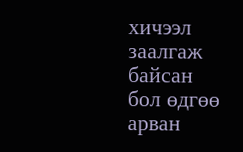хичээл заалгаж байсан бол өдгөө арван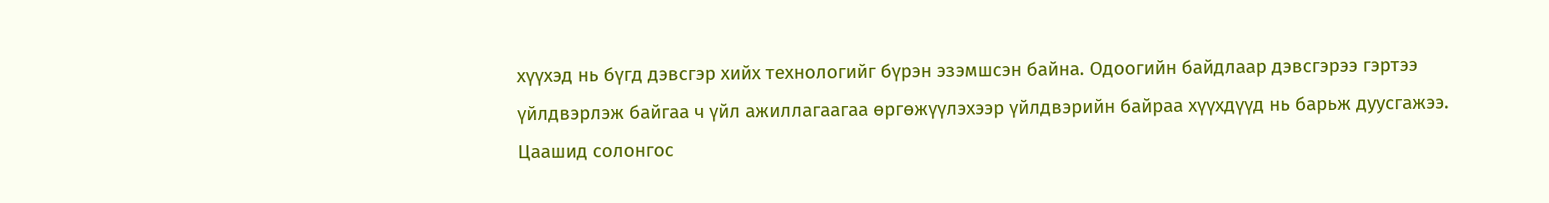хүүхэд нь бүгд дэвсгэр хийх технологийг бүрэн эзэмшсэн байна. Одоогийн байдлаар дэвсгэрээ гэртээ үйлдвэрлэж байгаа ч үйл ажиллагаагаа өргөжүүлэхээр үйлдвэрийн байраа хүүхдүүд нь барьж дуусгажээ. Цаашид солонгос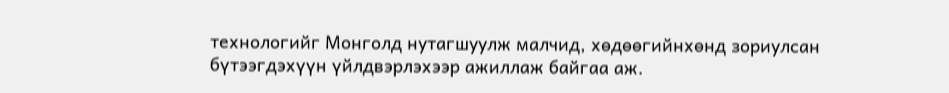технологийг Монголд нутагшуулж малчид, хөдөөгийнхөнд зориулсан бүтээгдэхүүн үйлдвэрлэхээр ажиллаж байгаа аж.